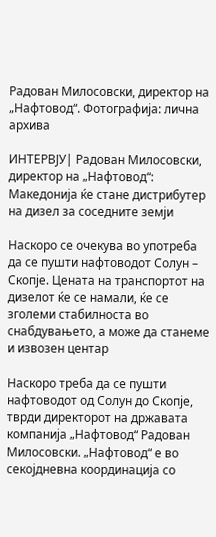Радован Милосовски, директор на „Нафтовод“. Фотографија: лична архива

ИНТЕРВЈУ| Радован Милосовски, директор на „Нафтовод“: Македонија ќе стане дистрибутер на дизел за соседните земји

Наскоро се очекува во употреба да се пушти нафтоводот Солун – Скопје. Цената на транспортот на дизелот ќе се намали, ќе се зголеми стабилноста во снабдувањето, а може да станеме и извозен центар

Наскоро треба да се пушти нафтоводот од Солун до Скопје, тврди директорот на државата компанија „Нафтовод“ Радован Милосовски. „Нафтовод“ е во секојдневна координација со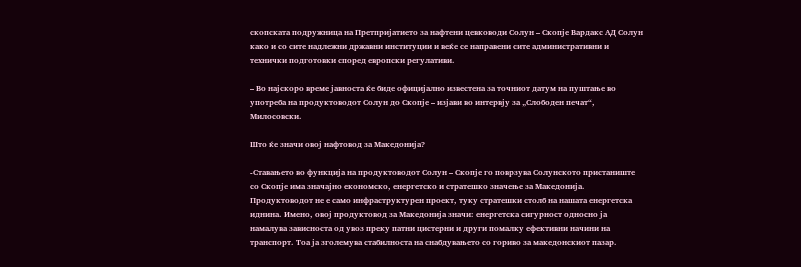скопската подружница на Претпријатието за нафтени цевководи Солун – Скопје Вардакс АД Солун како и со сите надлежни државни институции и веќе се направени сите административни и технички подготовки според европски регулативи.

– Во најскоро време јавноста ќе биде официјално известена за точниот датум на пуштање во употреба на продуктоводот Солун до Скопје – изјави во интервју за „Слободен печат“, Милосовски.

Што ќе значи овој нафтовод за Македонија?

-Ставањето во функција на продуктоводот Солун – Скопје го поврзува Солунското пристаниште со Скопје има значајно економско, енергетско и стратешко значење за Македонија. Продуктоводот не е само инфраструктурен проект, туку стратешки столб на нашата енергетска иднина. Имено, овој продуктовод за Македонија значи: енергетска сигурност односно ја намалува зависноста од увоз преку патни цистерни и други помалку ефективни начини на транспорт. Тоа ја зголемува стабилноста на снабдувањето со гориво за македонскиот пазар.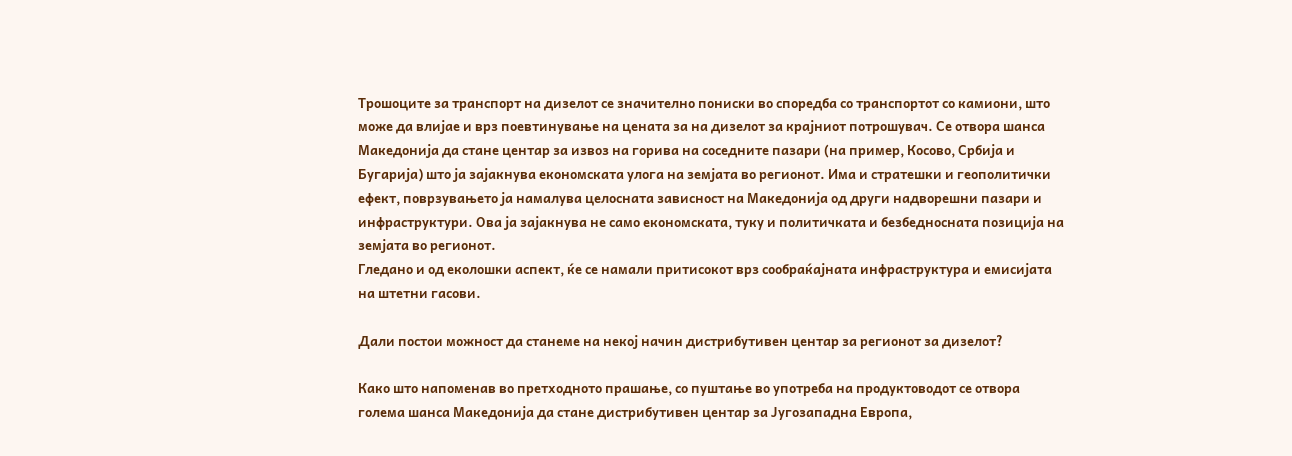Трошоците за транспорт на дизелот се значително пониски во споредба со транспортот со камиони, што може да влијае и врз поевтинување на цената за на дизелот за крајниот потрошувач. Се отвора шанса Македонија да стане центар за извоз на горива на соседните пазари (на пример, Косово, Србија и Бугарија) што ја зајакнува економската улога на земјата во регионот. Има и стратешки и геополитички ефект, поврзувањето ја намалува целосната зависност на Македонија од други надворешни пазари и инфраструктури. Ова ја зајакнува не само економската, туку и политичката и безбедносната позиција на земјата во регионот.
Гледано и од еколошки аспект, ќе се намали притисокот врз сообраќајната инфраструктура и емисијата на штетни гасови.

Дали постои можност да станеме на некој начин дистрибутивен центар за регионот за дизелот?

Како што напоменав во претходното прашање, со пуштање во употреба на продуктоводот се отвора голема шанса Македонија да стане дистрибутивен центар за Југозападна Европа,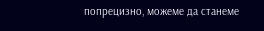попрецизно, можеме да станеме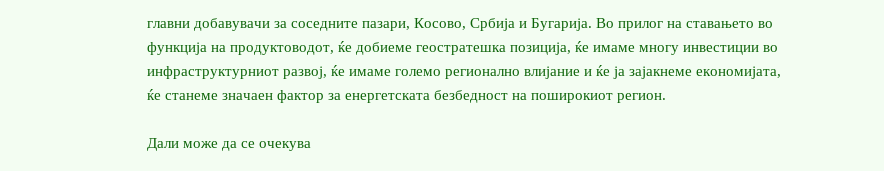главни добавувачи за соседните пазари, Косово, Србија и Бугарија. Во прилог на ставањето во функција на продуктоводот, ќе добиеме геостратешка позиција, ќе имаме многу инвестиции во инфраструктурниот развој, ќе имаме големо регионално влијание и ќе ја зајакнеме економијата, ќе станеме значаен фактор за енергетската безбедност на поширокиот регион.

Дали може да се очекува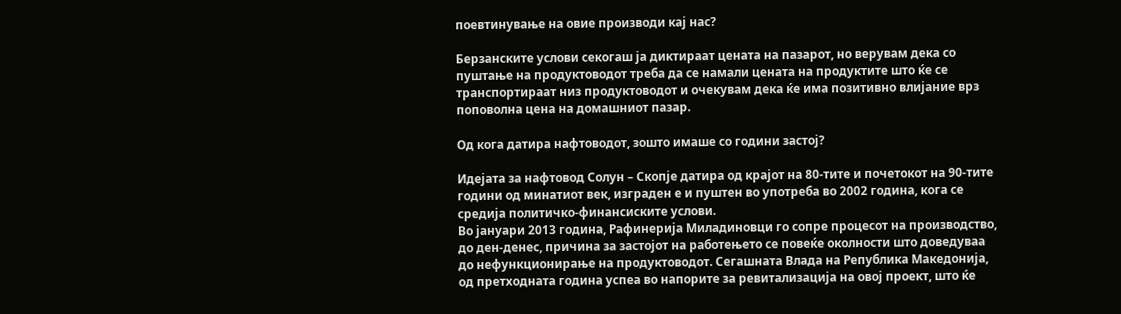поевтинување на овие производи кај нас?

Берзанските услови секогаш ја диктираат цената на пазарот, но верувам дека со пуштање на продуктоводот треба да се намали цената на продуктите што ќе се транспортираат низ продуктоводот и очекувам дека ќе има позитивно влијание врз поповолна цена на домашниот пазар.

Од кога датира нафтоводот, зошто имаше со години застој?

Идејата за нафтовод Солун – Скопје датира од крајот на 80-тите и почетокот на 90-тите години од минатиот век, изграден е и пуштен во употреба во 2002 година, кога се средија политичко-финансиските услови.
Во јануари 2013 година, Рафинерија Миладиновци го сопре процесот на производство, до ден-денес, причина за застојот на работењето се повеќе околности што доведуваа до нефункционирање на продуктоводот. Сегашната Влада на Република Македонија, од претходната година успеа во напорите за ревитализација на овој проект, што ќе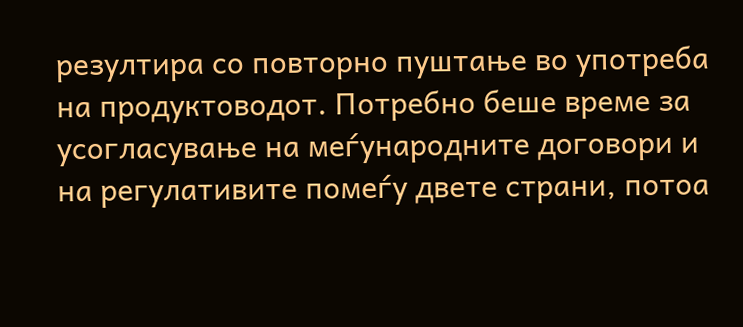резултира со повторно пуштање во употреба на продуктоводот. Потребно беше време за усогласување на меѓународните договори и на регулативите помеѓу двете страни, потоа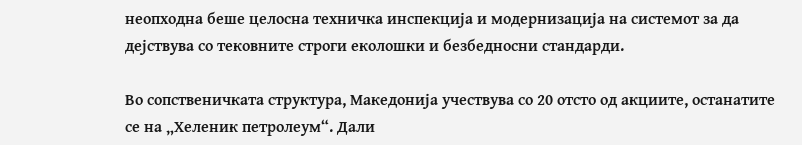неопходна беше целосна техничка инспекција и модернизација на системот за да дејствува со тековните строги еколошки и безбедносни стандарди.

Во сопственичката структура, Македонија учествува со 20 отсто од акциите, останатите се на „Хеленик петролеум“. Дали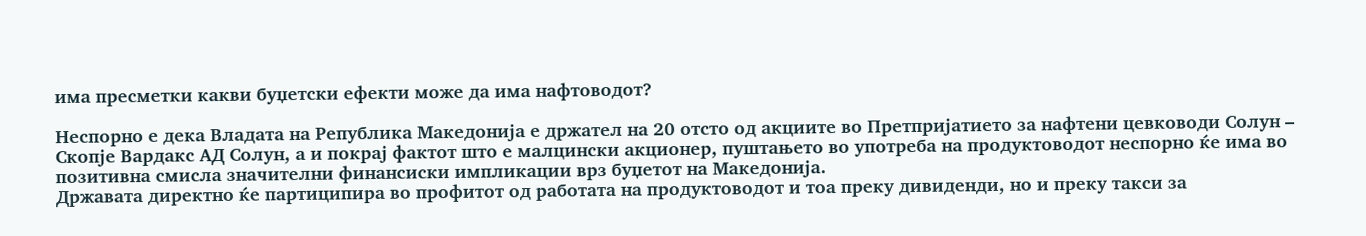има пресметки какви буџетски ефекти може да има нафтоводот?

Неспорно е дека Владата на Република Македонија е држател на 20 отсто од акциите во Претпријатието за нафтени цевководи Солун – Скопје Вардакс АД Солун, а и покрај фактот што е малцински акционер, пуштањето во употреба на продуктоводот неспорно ќе има во позитивна смисла значителни финансиски импликации врз буџетот на Македонија.
Државата директно ќе партиципира во профитот од работата на продуктоводот и тоа преку дивиденди, но и преку такси за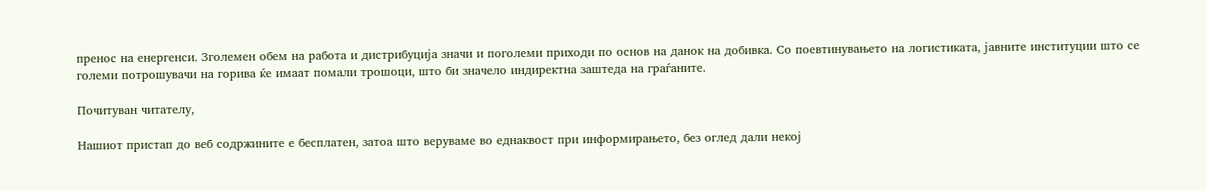пренос на енергенси. Зголемен обем на работа и дистрибуција значи и поголеми приходи по основ на данок на добивка. Со поевтинувањето на логистиката, јавните институции што се големи потрошувачи на горива ќе имаат помали трошоци, што би значело индиректна заштеда на граѓаните.

Почитуван читателу,

Нашиот пристап до веб содржините е бесплатен, затоа што веруваме во еднаквост при информирањето, без оглед дали некој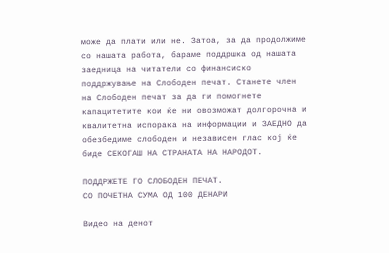може да плати или не. Затоа, за да продолжиме со нашата работа, бараме поддршка од нашата заедница на читатели со финансиско поддржување на Слободен печат. Станете член на Слободен печат за да ги помогнете капацитетите кои ќе ни овозможат долгорочна и квалитетна испорака на информации и ЗАЕДНО да обезбедиме слободен и независен глас кој ќе биде СЕКОГАШ НА СТРАНАТА НА НАРОДОТ.

ПОДДРЖЕТЕ ГО СЛОБОДЕН ПЕЧАТ.
СО ПОЧЕТНА СУМА ОД 100 ДЕНАРИ

Видео на денот